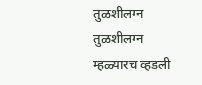तुळशीलग्न
तुळशीलग्न म्हळ्यारच व्हडली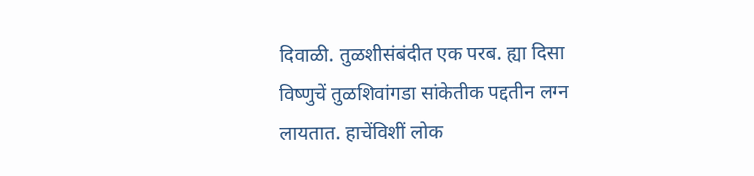दिवाळी. तुळशीसंबंदीत एक परब. ह्या दिसा विष्णुचें तुळशिवांगडा सांकेतीक पद्दतीन लग्न लायतात. हाचेंविशीं लोक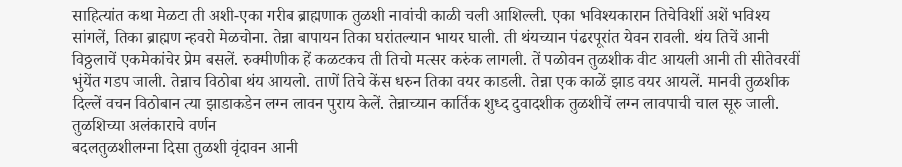साहित्यांत कथा मेळटा ती अशी-एका गरीब ब्राह्मणाक तुळशी नावांची काळी चली आशिल्ली. एका भविश्यकारान तिचेविशीं अशें भविश्य सांगलें, तिका ब्राह्मण न्हवरो मेळचोना. तेन्ना बापायन तिका घरांतल्यान भायर घाली. ती थंयच्यान पंढरपूरांत येवन रावली. थंय तिचें आनी विठ्ठलाचें एकमेकांचेर प्रेम बसलें. रुक्मीणीक हें कळटकच ती तिचो मत्सर करुंक लागली. तें पळोवन तुळशीक वीट आयली आनी ती सीतेवरवीं भुंयेंत गडप जाली. तेन्नाच विठोबा थंय आयलो. ताणें तिचे केंस धरुन तिका वयर काडली. तेन्ना एक काळें झाड वयर आयलें. मानवी तुळशीक दिल्लें वचन विठोबान त्या झाडाकडेन लग्न लावन पुराय केलें. तेन्नाच्यान कार्तिक शुध्द दुवादशीक तुळशीचें लग्न लावपाची चाल सूरु जाली.
तुळशिच्या अलंकाराचे वर्णन
बदलतुळशीलग्ना दिसा तुळशी वृंदावन आनी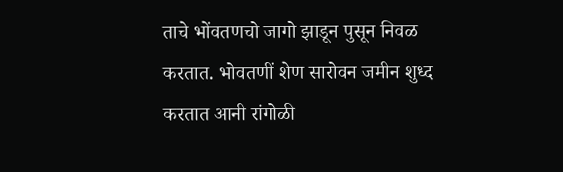ताचे भोंवतणचो जागो झाडून पुसून निवळ करतात. भोवतणीं शेण सारोवन जमीन शुध्द करतात आनी रांगोळी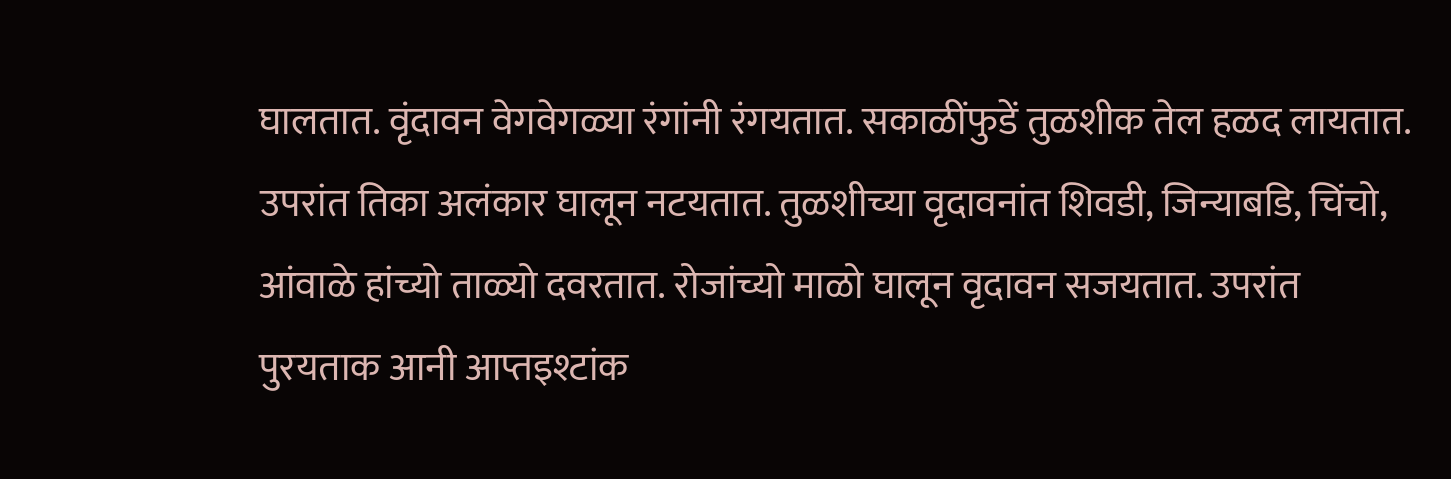घालतात. वृंदावन वेगवेगळ्या रंगांनी रंगयतात. सकाळींफुडें तुळशीक तेल हळद लायतात. उपरांत तिका अलंकार घालून नटयतात. तुळशीच्या वृदावनांत शिवडी, जिन्याबडि, चिंचो, आंवाळे हांच्यो ताळ्यो दवरतात. रोजांच्यो माळो घालून वृदावन सजयतात. उपरांत पुरयताक आनी आप्तइश्टांक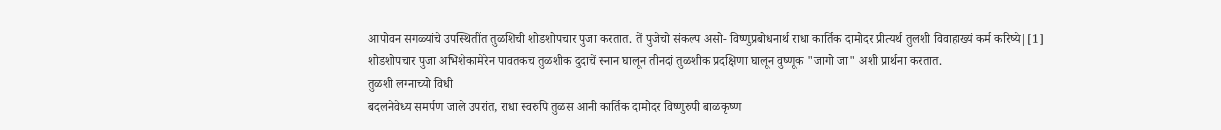आपोवन सगळ्यांचे उपस्थितींत तुळशिची शोडशोपचार पुजा करतात. तें पुजेचो संकल्प असो- विष्णुप्रबोधनार्थ राधा कार्तिक दामोदर प्रीत्यर्थ तुलशी विवाहाख्यं कर्म करिष्ये|[1]
शोडशोपचार पुजा अभिशेकामेरेन पावतकच तुळशीक दुदाचें स्नान घालून तीनदां तुळशीक प्रदक्षिणा घालून वुष्णूक "जागो जा" अशी प्रार्थना करतात.
तुळशी लग्नाच्यो विधी
बदलनेवेध्य समर्पण जाले उपरांत, राधा स्वरुपि तुळस आनी कार्तिक दामोदर विष्णुरुपी बाळकृष्ण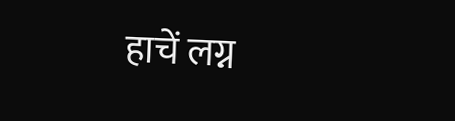हाचें लग्न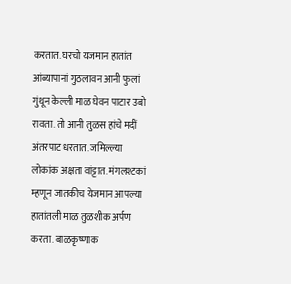करतात. घरचो यजमान हातांत आंब्यापानां गुठलावन आनी फुलां गुंथून केल्ली माळ घेवन पाटार उबो रावता. तो आनी तुळस हांचे मदीं अंतरपाट धरतात. जमिल्ल्या लोकांक अक्षता वांट्टात. मंगलश्टकां म्हणून जातकीच येजमान आपल्या हातांतली माळ तुळशीक अर्पण करता. बाळकृष्णाक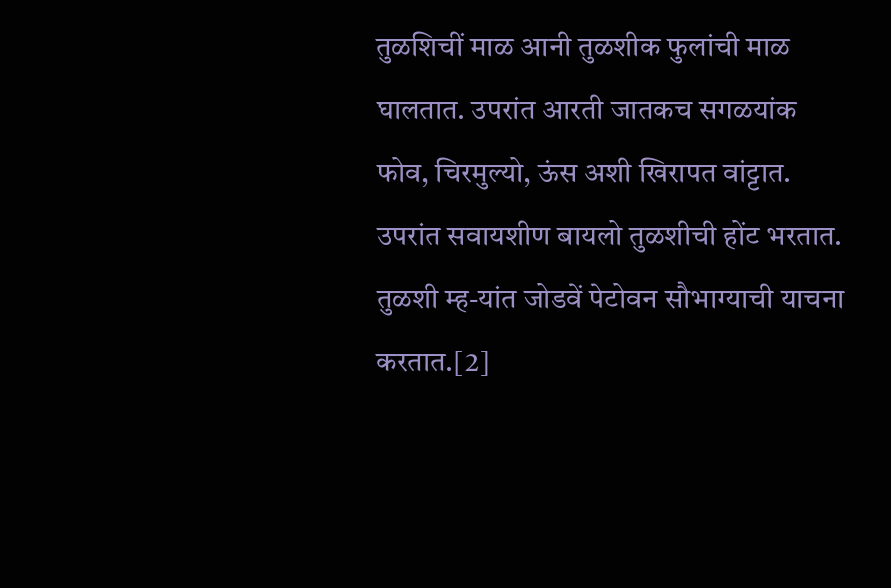तुळशिचीं माळ आनी तुळशीक फुलांची माळ घालतात. उपरांत आरती जातकच सगळयांक फोव, चिरमुल्यो, ऊंस अशी खिरापत वांट्टात. उपरांत सवायशीण बायलो तुळशीची होंट भरतात. तुळशी म्ह-यांत जोडवें पेटोवन सौभाग्याची याचना करतात.[2]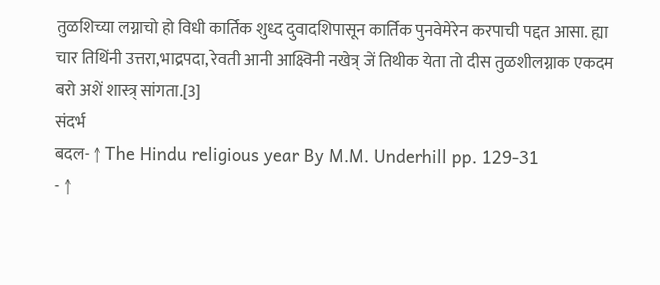तुळशिच्या लग्नाचो हो विधी कार्तिक शुध्द दुवादशिपासून कार्तिक पुनवेमेरेन करपाची पद्दत आसा. ह्या चार तिथिंनी उत्तरा,भाद्रपदा, रेवती आनी आक्ष्विनी नखेत्र् जें तिथीक येता तो दीस तुळशीलग्नाक एकदम बरो अशें शास्त्र् सांगता.[3]
संदर्भ
बदल- ↑ The Hindu religious year By M.M. Underhill pp. 129-31
- ↑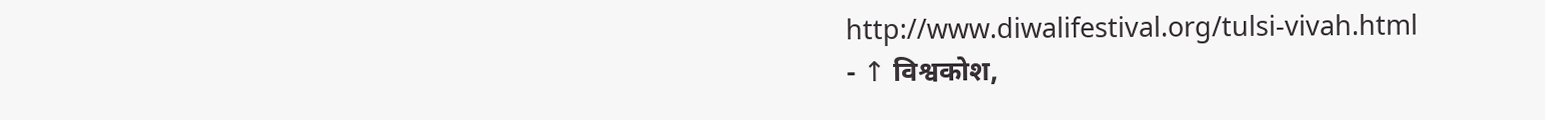http://www.diwalifestival.org/tulsi-vivah.html
- ↑ विश्वकोश,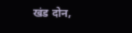खंड दोन,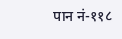पान नं-११८